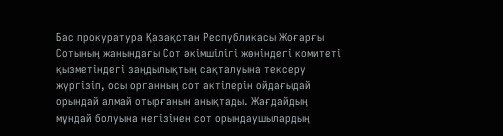Бас прокуратура Қазақстан Республикасы Жоғарғы Сотының жанындағы Сот әкімшілігі жөніндегі комитеті қызметіндегі заңдылықтың сақталуына тексеру жүргізіп, осы органның сот актілерін ойдағыдай орындай алмай отырғанын анықтады. Жағдайдың мұндай болуына негізінен сот орындаушылардың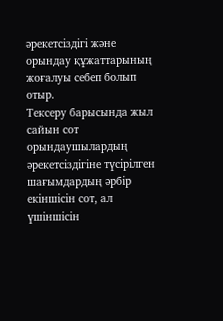әрекетсiздiгi және орындау құжаттарының жоғалуы себеп болып отыр.
Тексеру барысында жыл сайын сот орындаушылардың әрекетсіздігіне түсірілген шағымдардың әрбір екіншісін сот, ал үшіншісін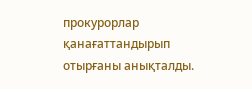прокурорлар қанағаттандырып отырғаны анықталды.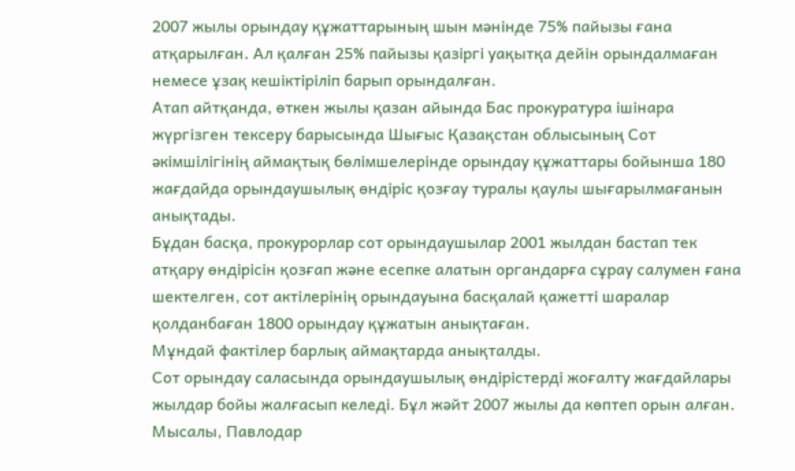2007 жылы орындау құжаттарының шын мәнінде 75% пайызы ғана атқарылған. Ал қалған 25% пайызы қазіргі уақытқа дейін орындалмаған немесе ұзақ кешіктіріліп барып орындалған.
Атап айтқанда, өткен жылы қазан айында Бас прокуратура ішінара жүргізген тексеру барысында Шығыс Қазақстан облысының Сот әкімшілігінің аймақтық бөлімшелерінде орындау құжаттары бойынша 180 жағдайда орындаушылық өндіріс қозғау туралы қаулы шығарылмағанын анықтады.
Бұдан басқа, прокурорлар сот орындаушылар 2001 жылдан бастап тек атқару өндірісін қозғап және есепке алатын органдарға сұрау салумен ғана шектелген, сот актілерінің орындауына басқалай қажетті шаралар қолданбаған 1800 орындау құжатын анықтаған.
Мұндай фактілер барлық аймақтарда анықталды.
Сот орындау саласында орындаушылық өндірістерді жоғалту жағдайлары жылдар бойы жалғасып келеді. Бұл жәйт 2007 жылы да көптеп орын алған.
Мысалы, Павлодар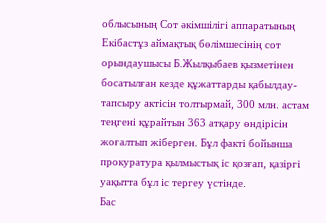облысының Сот әкiмшілігі аппаратының Екiбастұз аймақтық бөлiмшесiнің сот орындаушысы Б.Жылқыбаев қызметінен босатылған кезде құжаттарды қабылдау-тапсыру актісін толтырмай, 300 млн. астам теңгені құрайтын 363 атқару өндірісін жоғалтып жіберген. Бұл факті бойынша прокуратура қылмыстық іс қозғап, қазіргі уақытта бұл іс тергеу үстінде.
Бас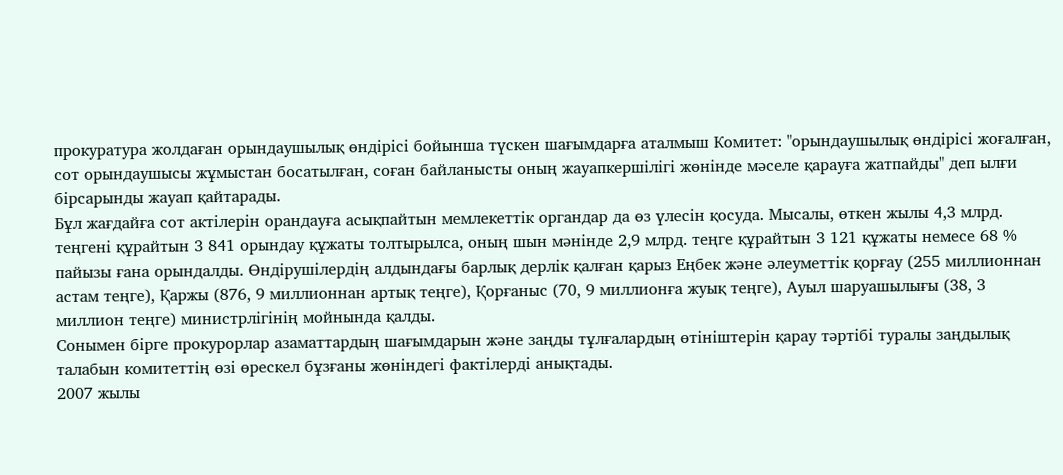прокуратура жолдаған орындаушылық өндірісі бойынша түскен шағымдарға аталмыш Комитет: "орындаушылық өндірісі жоғалған, сот орындаушысы жұмыстан босатылған, соған байланысты оның жауапкершілігі жөнінде мәселе қарауға жатпайды" деп ылғи бірсарынды жауап қайтарады.
Бұл жағдайға сот актілерін орандауға асықпайтын мемлекеттік органдар да өз үлесін қосуда. Мысалы, өткен жылы 4,3 млрд. теңгені құрайтын 3 841 орындау құжаты толтырылса, оның шын мәнінде 2,9 млрд. теңге құрайтын 3 121 құжаты немесе 68 % пайызы ғана орындалды. Өндiрушiлердiң алдындағы барлық дерлiк қалған қарыз Еңбек және әлеуметтік қорғау (255 миллионнан астам теңге), Қаржы (876, 9 миллионнан артық теңге), Қорғаныс (70, 9 миллионға жуық теңге), Ауыл шаруашылығы (38, 3 миллион теңге) министрлігінің мойнында қалды.
Сонымен бірге прокурорлар азаматтардың шағымдарын және заңды тұлғалардың өтініштерін қарау тәртібі туралы заңдылық талабын комитеттің өзі өрескел бұзғаны жөніндегі фактілерді анықтады.
2007 жылы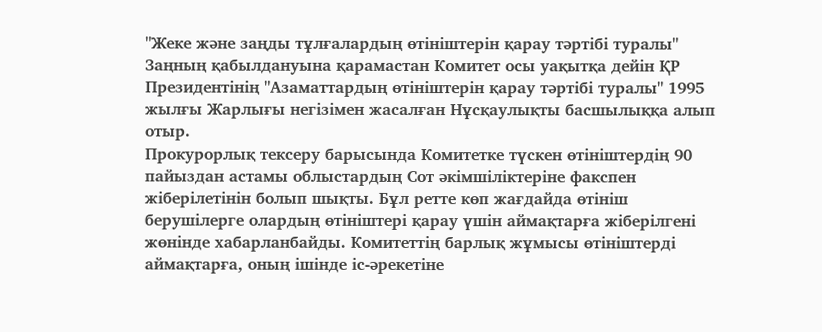"Жеке және заңды тұлғалардың өтініштерін қарау тәртібі туралы" Заңның қабылдануына қарамастан Комитет осы уақытқа дейін ҚР Президентінің "Азаматтардың өтініштерін қарау тәртібі туралы" 1995 жылғы Жарлығы негізімен жасалған Нұсқаулықты басшылыққа алып отыр.
Прокурорлық тексеру барысында Комитетке түскен өтініштердің 90 пайыздан астамы облыстардың Сот әкімшіліктеріне факспен жіберілетінін болып шықты. Бұл ретте көп жағдайда өтініш берушілерге олардың өтініштері қарау үшін аймақтарға жіберілгені жөнінде хабарланбайды. Комитеттің барлық жұмысы өтініштерді аймақтарға, оның ішінде іс-әрекетіне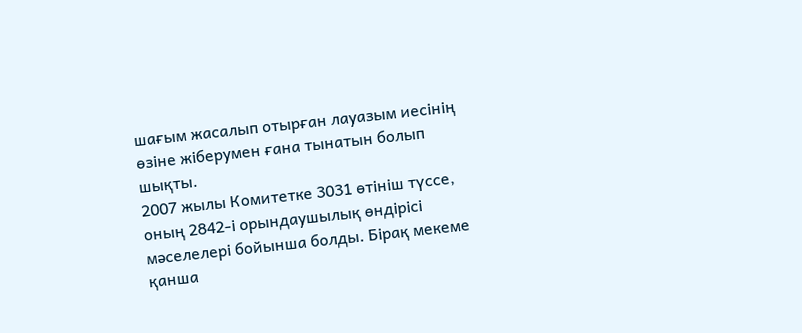шағым жасалып отырған лауазым иесінің өзіне жіберумен ғана тынатын болып шықты.
2007 жылы Комитетке 3031 өтініш түссе, оның 2842-і орындаушылық өндірісі мәселелері бойынша болды. Бірақ мекеме қанша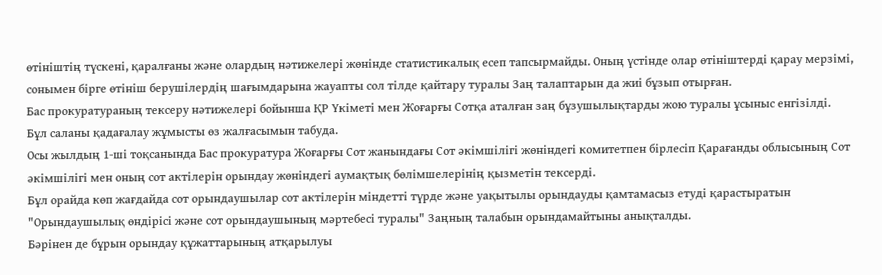өтініштің түскені, қаралғаны және олардың нәтижелері жөнінде статистикалық есеп тапсырмайды. Оның үстінде олар өтініштерді қарау мерзімі, сонымен бірге өтініш берушілердің шағымдарына жауапты сол тілде қайтару туралы Заң талаптарын да жиі бұзып отырған.
Бас прокуратураның тексеру нәтижелерi бойынша ҚР Үкіметі мен Жоғарғы Сотқа аталған заң бұзушылықтарды жою туралы ұсыныс енгізілді.
Бұл саланы қадағалау жұмысты өз жалғасымын табуда.
Осы жылдың 1-ші тоқсанында Бас прокуратура Жоғарғы Сот жанындағы Сот әкімшілігі жөніндегі комитетпен бірлесіп Қарағанды облысының Сот әкімшілігі мен оның сот актілерін орындау жөніндегі аумақтық бөлімшелерінің қызметін тексерді.
Бұл орайда көп жағдайда сот орындаушылар сот актілерін міндетті түрде және уақытылы орындауды қамтамасыз етуді қарастыратын "Орындаушылық өндірісі және сот орындаушының мәртебесі туралы" Заңның талабын орындамайтыны анықталды.
Бәрінен де бұрын орындау құжаттарының атқарылуы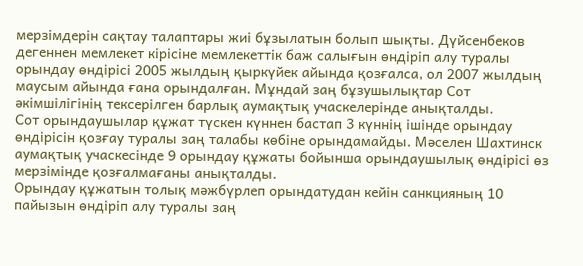мерзiмдерін сақтау талаптары жиі бұзылатын болып шықты. Дүйсенбеков дегеннен мемлекет кірісіне мемлекеттік баж салығын өндіріп алу туралы орындау өндірісі 2005 жылдың қыркүйек айында қозғалса, ол 2007 жылдың маусым айында ғана орындалған. Мұндай заң бұзушылықтар Сот әкімшілігінің тексерілген барлық аумақтық учаскелерінде анықталды.
Сот орындаушылар құжат түскен күннен бастап 3 күннің ішінде орындау өндірісін қозғау туралы заң талабы көбіне орындамайды. Мәселен Шахтинск аумақтық учаскесінде 9 орындау құжаты бойынша орындаушылық өндірісі өз мерзімінде қозғалмағаны анықталды.
Орындау құжатын толық мәжбүрлеп орындатудан кейін санкцияның 10 пайызын өндіріп алу туралы заң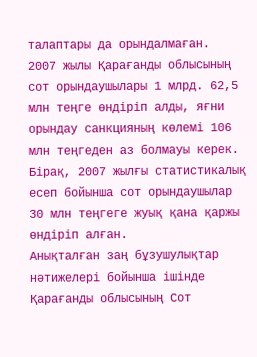талаптары да орындалмаған.
2007 жылы Қарағанды облысының сот орындаушылары 1 млрд. 62,5 млн теңге өндіріп алды, яғни орындау санкцияның көлемі 106 млн теңгеден аз болмауы керек. Бірақ, 2007 жылғы статистикалық есеп бойынша сот орындаушылар 30 млн теңгеге жуық қана қаржы өндіріп алған.
Анықталған заң бұзушулықтар нәтижелері бойынша ішінде Қарағанды облысының Сот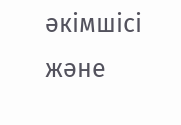әкімшісі және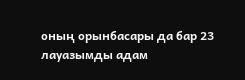оның орынбасары да бар 23 лауазымды адам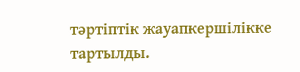тәртіптік жауапкершілікке тартылды.